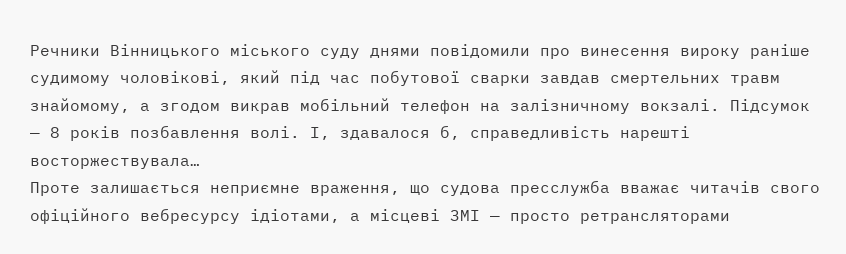Речники Вінницького міського суду днями повідомили про винесення вироку раніше судимому чоловікові, який під час побутової сварки завдав смертельних травм знайомому, а згодом викрав мобільний телефон на залізничному вокзалі. Підсумок — 8 років позбавлення волі. І, здавалося б, справедливість нарешті восторжествувала…
Проте залишається неприємне враження, що судова пресслужба вважає читачів свого офіційного вебресурсу ідіотами, а місцеві ЗМІ — просто ретрансляторами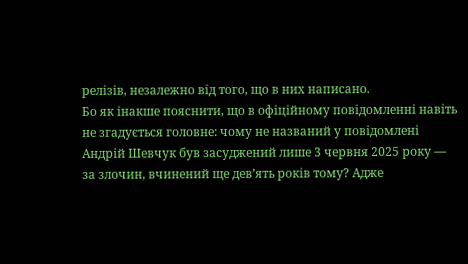релізів, незалежно від того, що в них написано.
Бо як інакше пояснити, що в офіційному повідомленні навіть не згадується головне: чому не названий у повідомлені Андрій Шевчук був засуджений лише 3 червня 2025 року — за злочин, вчинений ще дев’ять років тому? Адже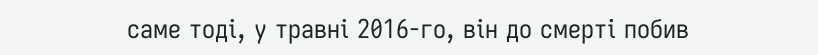саме тоді, у травні 2016-го, він до смерті побив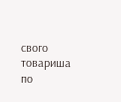свого товариша по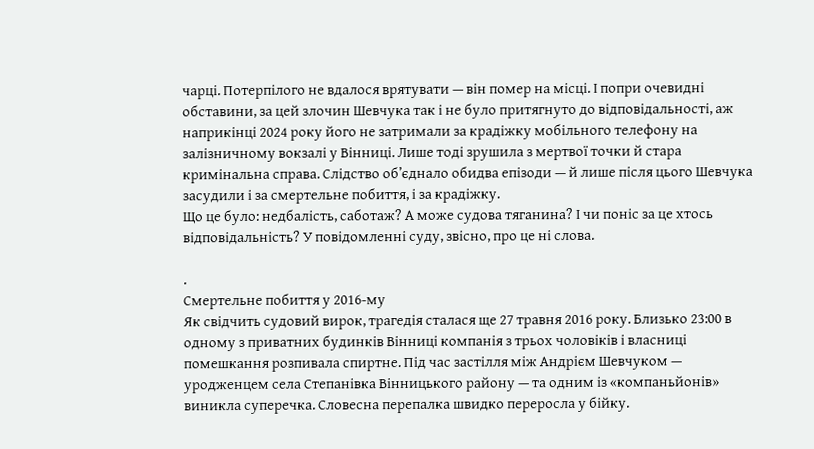чарці. Потерпілого не вдалося врятувати — він помер на місці. І попри очевидні обставини, за цей злочин Шевчука так і не було притягнуто до відповідальності, аж наприкінці 2024 року його не затримали за крадіжку мобільного телефону на залізничному вокзалі у Вінниці. Лише тоді зрушила з мертвої точки й стара кримінальна справа. Слідство об’єднало обидва епізоди — й лише після цього Шевчука засудили і за смертельне побиття, і за крадіжку.
Що це було: недбалість, саботаж? А може судова тяганина? І чи поніс за це хтось відповідальність? У повідомленні суду, звісно, про це ні слова.

.
Смертельне побиття у 2016-му
Як свідчить судовий вирок, трагедія сталася ще 27 травня 2016 року. Близько 23:00 в одному з приватних будинків Вінниці компанія з трьох чоловіків і власниці помешкання розпивала спиртне. Під час застілля між Андрієм Шевчуком — уродженцем села Степанівка Вінницького району — та одним із «компаньйонів» виникла суперечка. Словесна перепалка швидко переросла у бійку.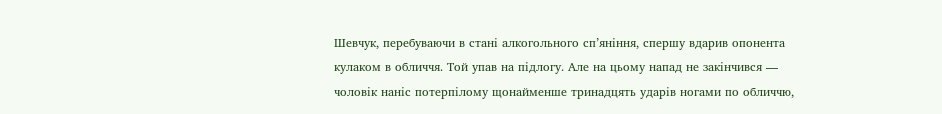Шевчук, перебуваючи в стані алкогольного сп’яніння, спершу вдарив опонента кулаком в обличчя. Той упав на підлогу. Але на цьому напад не закінчився — чоловік наніс потерпілому щонайменше тринадцять ударів ногами по обличчю,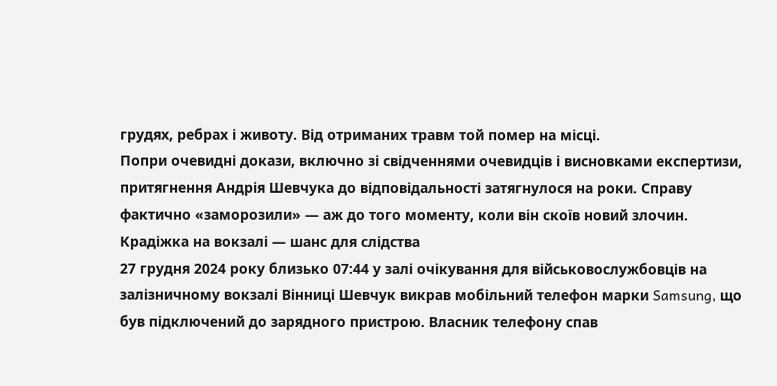грудях, ребрах і животу. Від отриманих травм той помер на місці.
Попри очевидні докази, включно зі свідченнями очевидців і висновками експертизи, притягнення Андрія Шевчука до відповідальності затягнулося на роки. Справу фактично «заморозили» — аж до того моменту, коли він скоїв новий злочин.
Крадіжка на вокзалі — шанс для слідства
27 грудня 2024 року близько 07:44 у залі очікування для військовослужбовців на залізничному вокзалі Вінниці Шевчук викрав мобільний телефон марки Samsung, що був підключений до зарядного пристрою. Власник телефону спав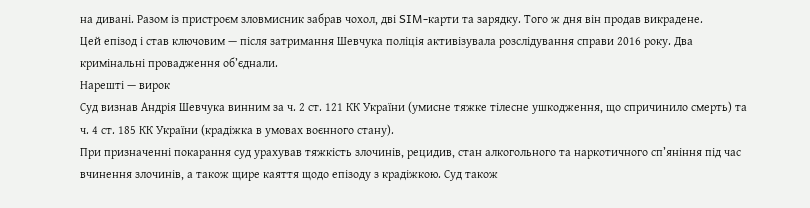на дивані. Разом із пристроєм зловмисник забрав чохол, дві SIM-карти та зарядку. Того ж дня він продав викрадене.
Цей епізод і став ключовим — після затримання Шевчука поліція активізувала розслідування справи 2016 року. Два кримінальні провадження об’єднали.
Нарешті — вирок
Суд визнав Андрія Шевчука винним за ч. 2 ст. 121 КК України (умисне тяжке тілесне ушкодження, що спричинило смерть) та ч. 4 ст. 185 КК України (крадіжка в умовах воєнного стану).
При призначенні покарання суд урахував тяжкість злочинів, рецидив, стан алкогольного та наркотичного сп’яніння під час вчинення злочинів, а також щире каяття щодо епізоду з крадіжкою. Суд також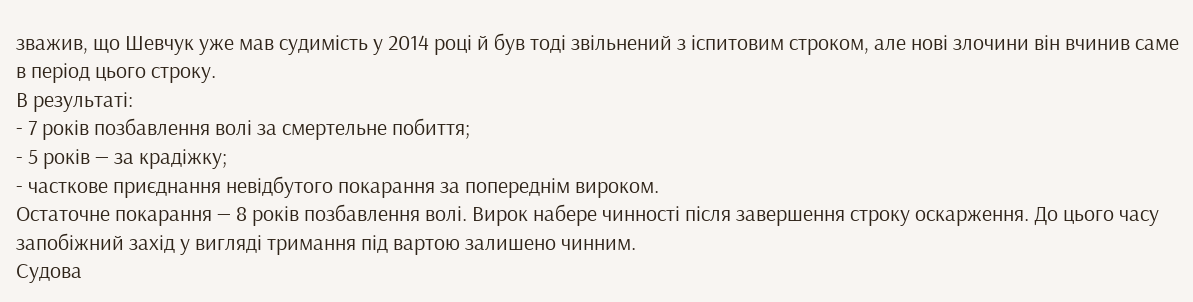зважив, що Шевчук уже мав судимість у 2014 році й був тоді звільнений з іспитовим строком, але нові злочини він вчинив саме в період цього строку.
В результаті:
- 7 років позбавлення волі за смертельне побиття;
- 5 років — за крадіжку;
- часткове приєднання невідбутого покарання за попереднім вироком.
Остаточне покарання — 8 років позбавлення волі. Вирок набере чинності після завершення строку оскарження. До цього часу запобіжний захід у вигляді тримання під вартою залишено чинним.
Судова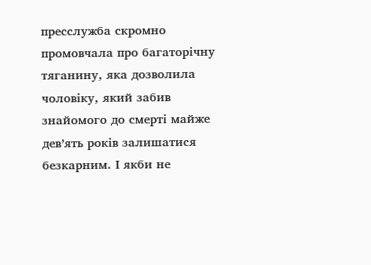пресслужба скромно промовчала про багаторічну тяганину, яка дозволила чоловіку, який забив знайомого до смерті майже дев’ять років залишатися безкарним. І якби не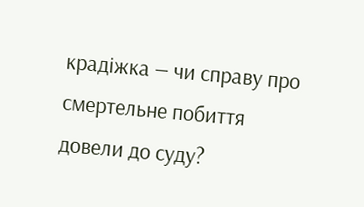крадіжка — чи справу про смертельне побиття довели до суду?